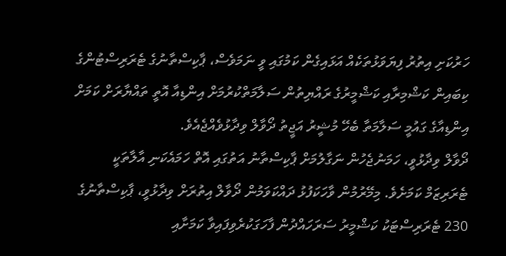ހަރުކަށި އިތުރު ފިޔަވަޅުތަކެއް އަޅައިގެން ކަމުގައި ވީ ނަމަވެސް، ޕާކިސްތާނުގެ ޓެރަރިސްޓުންގެ ކިބައިން ކަޝްމިރާއި ކަޝްމީރުގެ ރައްޔިތުން ސަލާމަތްކުރުމަށް އިންޑިއާ އޮތީ ތައްޔާރަށް ކަމަށް އިންޑިއާގެ ގައުމީ ސަލާމަތާ ބެހޭ މުޝީރު އަޖީތު ދޯވާލް ވިދާޅުވެއްޖެއެވެ.
ދޯވާލް ވިދާޅުވީ، ހަމަނުޖެހުން ނަގާލުމަށް ޕާކިސްތާނު އަތުގައި އޮތް ހަމައެކަނި އާލާތަކީ ޓެރަރިޒަމް ކަމަށެވެ. މިމޭރުމުން ވާހަކަފުޅު ދައްކަވަމުން ދޯވާލް އިތުރަށް ވިދާޅުވީ، ޕާކިސްތާނުގެ 230 ޓެރަރިސްޓަކު ކަޝްމީރު ސަރަހައްދުން ފާހަގަކުރެވިފައިވާ ކަމަށާއި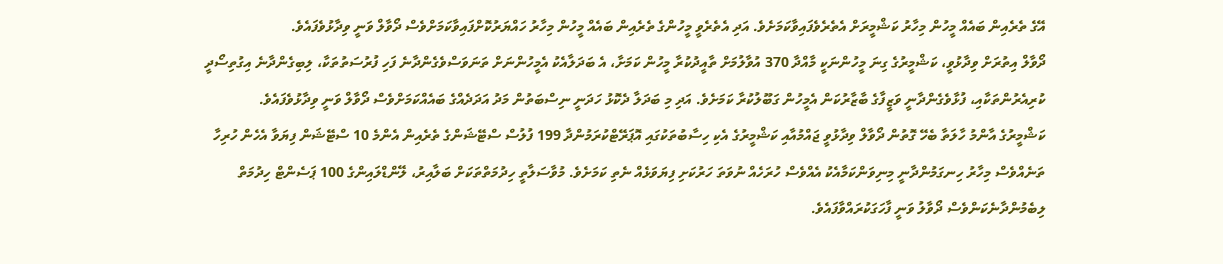އޭގެ ތެރެއިން ބައެއް މީހުން މިހާރު ކަޝްމީރަށް އެތެރެވެފައިވާކަމަށެވެ. އަދި އެތެރެވީ މީހުންގެ ތެރެއިން ބައެއް މީހުން މިހާރު ހައްޔަރުކޮށްފައިވާކަމަށްވެސް ދޯވާލް ވަނީ ވިދާޅުވެފައެވެ.
ދޯވާލް އިތުރަށް ވިދާޅުވީ، ކަޝްމީރުގެ ގިނަ މީހުންނަކީ މާއްދާ 370 އުވާލުމަށް ތާއީދުކުރާ މީހުން ކަމަށާ، އެ ބަދަލާއެކު އެމީހުންނަށް ތަނަވަސްވެގެންދާނެ ފަހި ފުރުސަތުތަކާ، ލިބިގެންދާނެ އިގުތިސޯދީ ކުރިއެރުންތަކާއި، ފުޅާވެގެންދާނީ ވަޒީފާގެ ބާޒާރުކަން އެމީހުން ގަބޫލުކުރާ ކަމަށެވެ. އަދި މި ބަދަލާ ދެކޮޅު ހަދަނީ ނިސްބަތުން މަދު އަދަދެއްގެ ބައެއްކަމަށްވެސް ދޯވާލް ވަނީ ވިދާޅުވެފައެވެ.
ކަޝްމީރުގެ އާންމު ހާލަތާ ބެހޭ ގޮތުން ދޯވާލް ވިދާޅުވީ ޖައްމުއާއި ކަޝްމީރުގެ އެކި ހިސާބުތަކުގައި އޮޕަރޭޓްކުރަމުންދާ 199 ފުލުސް ސްޓޭޝަންގެ ތެރެއިން އެންމެ 10 ސްޓޭޝަން ފިޔަވާ އެހެން ހުރިހާ ތަނެއްވެސް މިހާރު ހިނގަމުންދާނީ މިނިވަންކަމާއެކު އެއްވެސް ހުރަހެއް ނުވަތަ ހަރުކަށި ފިޔަވަޅެއް ނެތި ކަމަށެވެ. މުވާސަލާތީ ހިދުމަތްތަކަށް ބަލާއިރު، ލޭންޑްލައިންގެ 100 ޕަސެންޓް ހިދުމަތް ލިބެމުންދާނެކަންވެސް ދޯވާލު ވަނީ ފާހަގަކުރައްވާފައެވެ.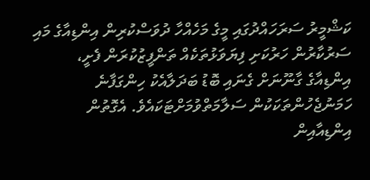ކަޝްމީރު ސަރަހައްދުގައި މީގެ މަހެއްހާ ދުވަސްކުރިން އިންޑިއާގެ މައި ސަރުކާރުން ހަރުކަށި ފިޔަވަޅުތަކެއް ތަންފީޒުކުރަން ފެށީ، އިންޑިއާގެ ގާނޫނަށް ގެނައި ބޮޑު ބަދަލާއެކު ހިންގަފާނެ ހަމަނުޖެހުންތަކަކުން ސަލާމަތްވުމަށްޓަކައެވެ. އެގޮތުން އިންޑިއާއިން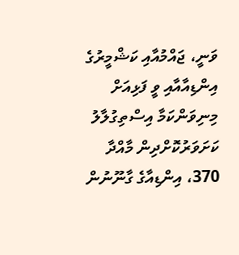ވަނީ، ޖައްމުއާއި ކަޝްމީރުގެ އިންޑިއާއާއި ވީ ފަޅިއަށް މިނިވަންކަމާ އިސްތިގުލާލު ކަށަވަރުކޮށްދިން މާއްދާ 370، އިންޑިއާގެ ގާނޫނުން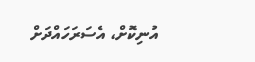އުނިކޮށް، އެސަރަހައްދަށް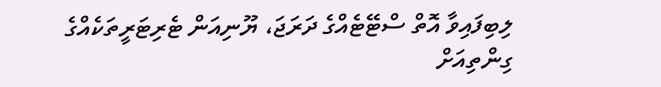ލިބިފައިވާ އޮތް ސްޓޭޓެއްގެ ދަރަޖަ، ޔޫނިއަން ޓެރިޓަރީތަކެއްގެ ގިންތިއަށް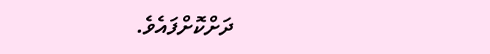ދަށްކޮށްފައެވެ.